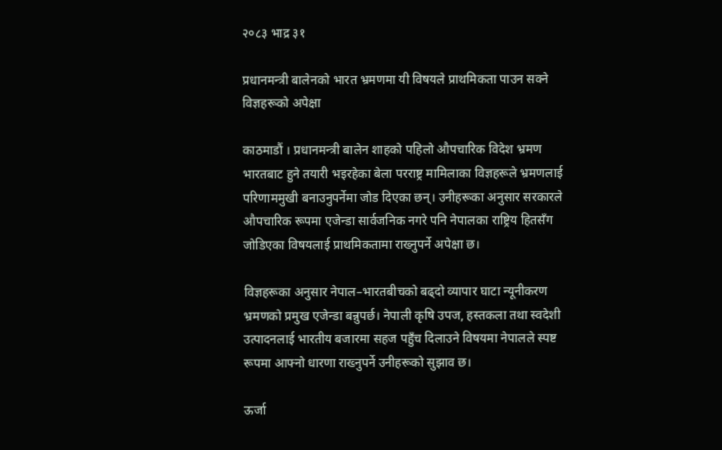२०८३ भाद्र ३१

प्रधानमन्त्री बालेनको भारत भ्रमणमा यी विषयले प्राथमिकता पाउन सक्ने विज्ञहरूको अपेक्षा

काठमाडौं । प्रधानमन्त्री बालेन शाहको पहिलो औपचारिक विदेश भ्रमण भारतबाट हुने तयारी भइरहेका बेला परराष्ट्र मामिलाका विज्ञहरूले भ्रमणलाई परिणाममुखी बनाउनुपर्नेमा जोड दिएका छन्। उनीहरूका अनुसार सरकारले औपचारिक रूपमा एजेन्डा सार्वजनिक नगरे पनि नेपालका राष्ट्रिय हितसँग जोडिएका विषयलाई प्राथमिकतामा राख्नुपर्ने अपेक्षा छ।

विज्ञहरूका अनुसार नेपाल–भारतबीचको बढ्दो व्यापार घाटा न्यूनीकरण भ्रमणको प्रमुख एजेन्डा बन्नुपर्छ। नेपाली कृषि उपज, हस्तकला तथा स्वदेशी उत्पादनलाई भारतीय बजारमा सहज पहुँच दिलाउने विषयमा नेपालले स्पष्ट रूपमा आफ्नो धारणा राख्नुपर्ने उनीहरूको सुझाव छ।

ऊर्जा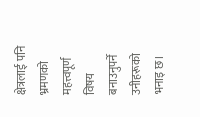क्षेत्रलाई पनि भ्रमणको महत्त्वपूर्ण विषय बनाउनुपर्ने उनीहरूको भनाइ छ।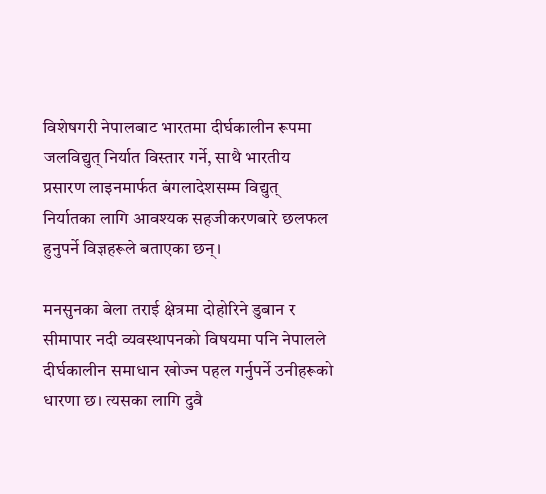विशेषगरी नेपालबाट भारतमा दीर्घकालीन रूपमा जलविद्युत् निर्यात विस्तार गर्ने, साथै भारतीय प्रसारण लाइनमार्फत बंगलादेशसम्म विद्युत् निर्यातका लागि आवश्यक सहजीकरणबारे छलफल हुनुपर्ने विज्ञहरूले बताएका छन्।

मनसुनका बेला तराई क्षेत्रमा दोहोरिने डुबान र सीमापार नदी व्यवस्थापनको विषयमा पनि नेपालले दीर्घकालीन समाधान खोज्न पहल गर्नुपर्ने उनीहरूको धारणा छ। त्यसका लागि दुवै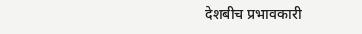देशबीच प्रभावकारी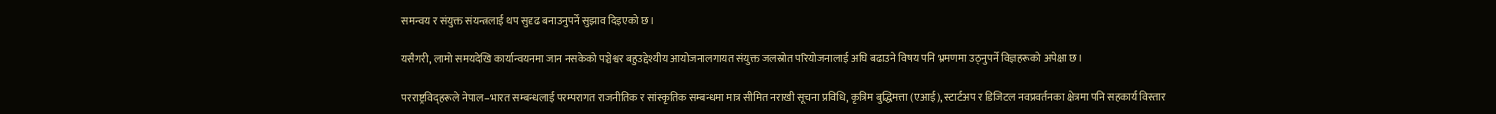समन्वय र संयुक्त संयन्त्रलाई थप सुदृढ बनाउनुपर्ने सुझाव दिइएको छ।

यसैगरी, लामो समयदेखि कार्यान्वयनमा जान नसकेको पञ्चेश्वर बहुउद्देश्यीय आयोजनालगायत संयुक्त जलस्रोत परियोजनालाई अघि बढाउने विषय पनि भ्रमणमा उठ्नुपर्ने विज्ञहरूको अपेक्षा छ।

परराष्ट्रविद्हरूले नेपाल–भारत सम्बन्धलाई परम्परागत राजनीतिक र सांस्कृतिक सम्बन्धमा मात्र सीमित नराखी सूचना प्रविधि, कृत्रिम बुद्धिमत्ता (एआई), स्टार्टअप र डिजिटल नवप्रवर्तनका क्षेत्रमा पनि सहकार्य विस्तार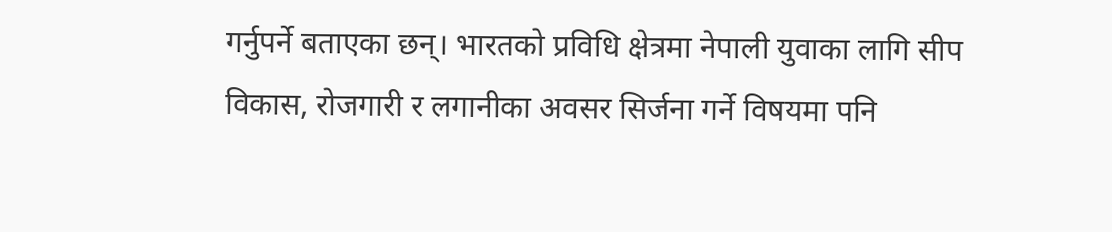गर्नुपर्ने बताएका छन्। भारतको प्रविधि क्षेत्रमा नेपाली युवाका लागि सीप विकास, रोजगारी र लगानीका अवसर सिर्जना गर्ने विषयमा पनि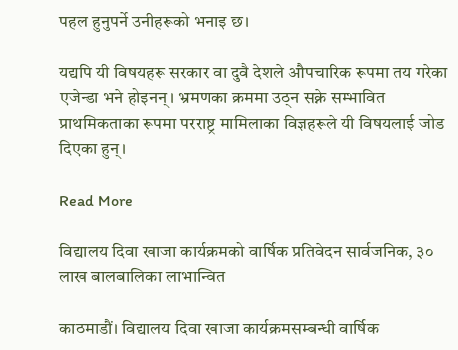पहल हुनुपर्ने उनीहरूको भनाइ छ।

यद्यपि यी विषयहरू सरकार वा दुवै देशले औपचारिक रूपमा तय गरेका एजेन्डा भने होइनन्। भ्रमणका क्रममा उठ्न सक्ने सम्भावित प्राथमिकताका रूपमा परराष्ट्र मामिलाका विज्ञहरूले यी विषयलाई जोड दिएका हुन्।

Read More

विद्यालय दिवा खाजा कार्यक्रमको वार्षिक प्रतिवेदन सार्वजनिक, ३० लाख बालबालिका लाभान्वित

काठमाडौं। विद्यालय दिवा खाजा कार्यक्रमसम्बन्धी वार्षिक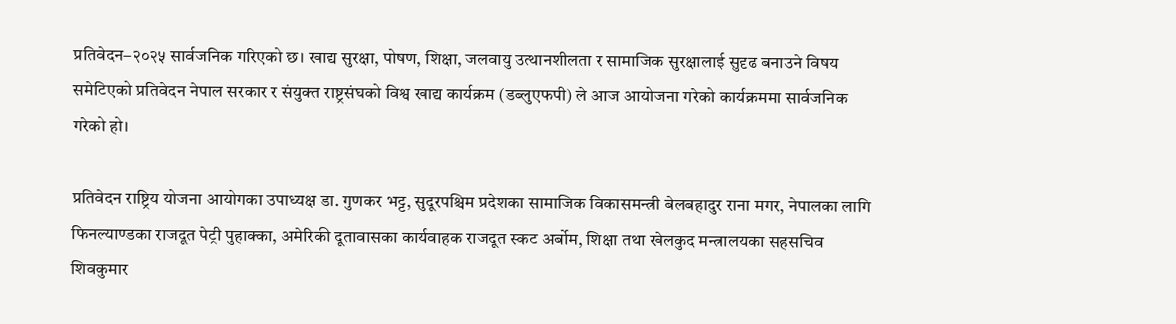प्रतिवेदन–२०२५ सार्वजनिक गरिएको छ। खाद्य सुरक्षा, पोषण, शिक्षा, जलवायु उत्थानशीलता र सामाजिक सुरक्षालाई सुदृढ बनाउने विषय समेटिएको प्रतिवेदन नेपाल सरकार र संयुक्त राष्ट्रसंघको विश्व खाद्य कार्यक्रम (डब्लुएफपी) ले आज आयोजना गरेको कार्यक्रममा सार्वजनिक गरेको हो।

प्रतिवेदन राष्ट्रिय योजना आयोगका उपाध्यक्ष डा. गुणकर भट्ट, सुदूरपश्चिम प्रदेशका सामाजिक विकासमन्त्री बेलबहादुर राना मगर, नेपालका लागि फिनल्याण्डका राजदूत पेट्री पुहाक्का, अमेरिकी दूतावासका कार्यवाहक राजदूत स्कट अर्बोम, शिक्षा तथा खेलकुद मन्त्रालयका सहसचिव शिवकुमार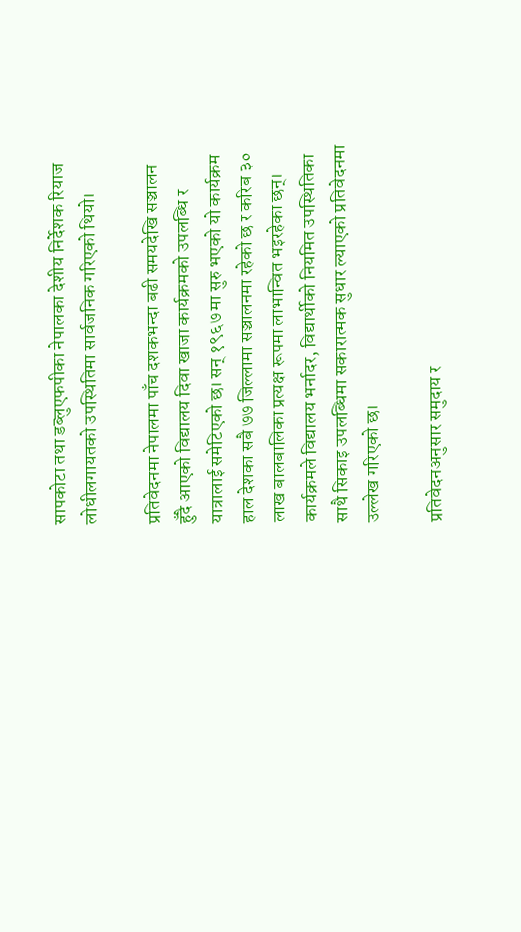सापकोटा तथा डब्लुएफपीका नेपालका देशीय निर्देशक रियाज लोधीलगायतको उपस्थितिमा सार्वजनिक गरिएको थियो।

प्रतिवेदनमा नेपालमा पाँच दशकभन्दा बढी समयदेखि सञ्चालन हुँदै आएको विद्यालय दिवा खाजा कार्यक्रमको उपलब्धि र यात्रालाई समेटिएको छ। सन् १९६७ मा सुरु भएको यो कार्यक्रम हाल देशका सबै ७७ जिल्लामा सञ्चालनमा रहेको छ र करिब ३० लाख बालबालिका प्रत्यक्ष रूपमा लाभान्वित भइरहेका छन्। कार्यक्रमले विद्यालय भर्नादर, विद्यार्थीको नियमित उपस्थितिका साथै सिकाइ उपलब्धिमा सकारात्मक सुधार ल्याएको प्रतिवेदनमा उल्लेख गरिएको छ।

प्रतिवेदनअनुसार समुदाय र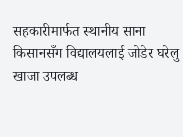सहकारीमार्फत स्थानीय साना किसानसँग विद्यालयलाई जोडेर घरेलु खाजा उपलब्ध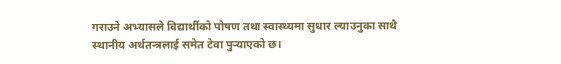गराउने अभ्यासले विद्यार्थीको पोषण तथा स्वास्थ्यमा सुधार ल्याउनुका साथै स्थानीय अर्थतन्त्रलाई समेत टेवा पुर्‍याएको छ।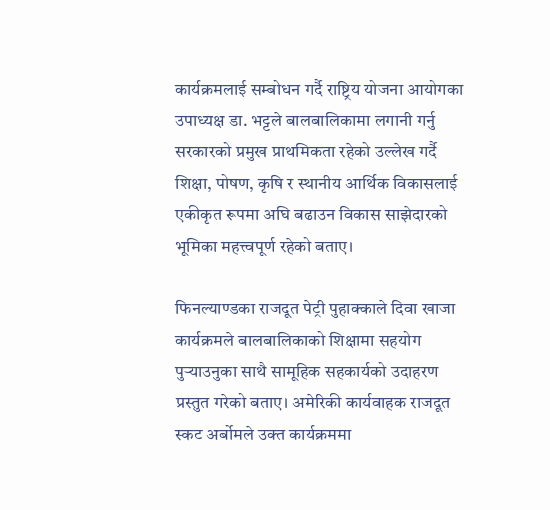कार्यक्रमलाई सम्बोधन गर्दै राष्ट्रिय योजना आयोगका उपाध्यक्ष डा. भट्टले बालबालिकामा लगानी गर्नु सरकारको प्रमुख प्राथमिकता रहेको उल्लेख गर्दै शिक्षा, पोषण, कृषि र स्थानीय आर्थिक विकासलाई एकीकृत रूपमा अघि बढाउन विकास साझेदारको भूमिका महत्त्वपूर्ण रहेको बताए।

फिनल्याण्डका राजदूत पेट्री पुहाक्काले दिवा खाजा कार्यक्रमले बालबालिकाको शिक्षामा सहयोग पुर्‍याउनुका साथै सामूहिक सहकार्यको उदाहरण प्रस्तुत गरेको बताए। अमेरिकी कार्यवाहक राजदूत स्कट अर्बोमले उक्त कार्यक्रममा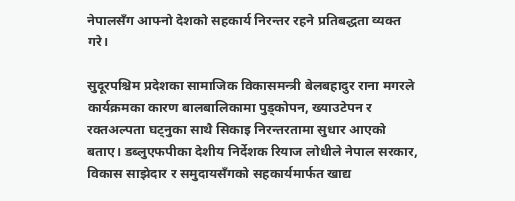नेपालसँग आफ्नो देशको सहकार्य निरन्तर रहने प्रतिबद्धता व्यक्त गरे।

सुदूरपश्चिम प्रदेशका सामाजिक विकासमन्त्री बेलबहादुर राना मगरले कार्यक्रमका कारण बालबालिकामा पुड्कोपन, ख्याउटेपन र रक्तअल्पता घट्नुका साथै सिकाइ निरन्तरतामा सुधार आएको बताए। डब्लुएफपीका देशीय निर्देशक रियाज लोधीले नेपाल सरकार, विकास साझेदार र समुदायसँगको सहकार्यमार्फत खाद्य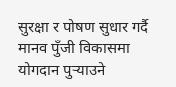सुरक्षा र पोषण सुधार गर्दै मानव पुँजी विकासमा योगदान पुर्‍याउने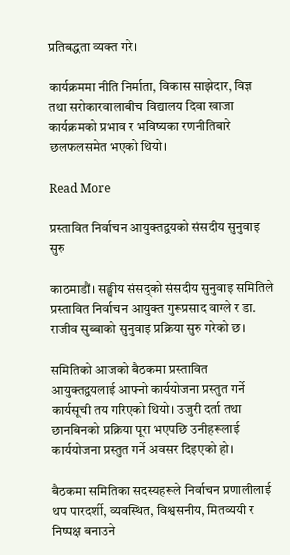प्रतिबद्धता व्यक्त गरे।

कार्यक्रममा नीति निर्माता, विकास साझेदार, विज्ञ तथा सरोकारवालाबीच विद्यालय दिवा खाजा कार्यक्रमको प्रभाव र भविष्यका रणनीतिबारे छलफलसमेत भएको थियो।

Read More

प्रस्तावित निर्वाचन आयुक्तद्वयको संसदीय सुनुवाइ सुरु

काठमाडौं। सङ्घीय संसद्को संसदीय सुनुवाइ समितिले प्रस्तावित निर्वाचन आयुक्त गुरूप्रसाद वाग्ले र डा. राजीव सुब्बाको सुनुवाइ प्रक्रिया सुरु गरेको छ।

समितिको आजको बैठकमा प्रस्तावित आयुक्तद्वयलाई आफ्नो कार्ययोजना प्रस्तुत गर्ने कार्यसूची तय गरिएको थियो। उजुरी दर्ता तथा छानबिनको प्रक्रिया पूरा भएपछि उनीहरूलाई कार्ययोजना प्रस्तुत गर्ने अवसर दिइएको हो।

बैठकमा समितिका सदस्यहरूले निर्वाचन प्रणालीलाई थप पारदर्शी, व्यवस्थित, विश्वसनीय, मितव्ययी र निष्पक्ष बनाउने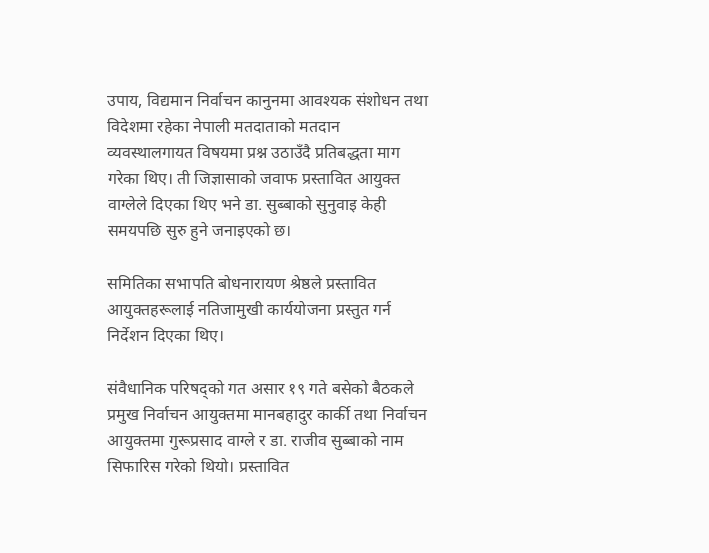उपाय, विद्यमान निर्वाचन कानुनमा आवश्यक संशोधन तथा विदेशमा रहेका नेपाली मतदाताको मतदान व्यवस्थालगायत विषयमा प्रश्न उठाउँदै प्रतिबद्धता माग गरेका थिए। ती जिज्ञासाको जवाफ प्रस्तावित आयुक्त वाग्लेले दिएका थिए भने डा. सुब्बाको सुनुवाइ केही समयपछि सुरु हुने जनाइएको छ।

समितिका सभापति बोधनारायण श्रेष्ठले प्रस्तावित आयुक्तहरूलाई नतिजामुखी कार्ययोजना प्रस्तुत गर्न निर्देशन दिएका थिए।

संवैधानिक परिषद्को गत असार १९ गते बसेको बैठकले प्रमुख निर्वाचन आयुक्तमा मानबहादुर कार्की तथा निर्वाचन आयुक्तमा गुरूप्रसाद वाग्ले र डा. राजीव सुब्बाको नाम सिफारिस गरेको थियो। प्रस्तावित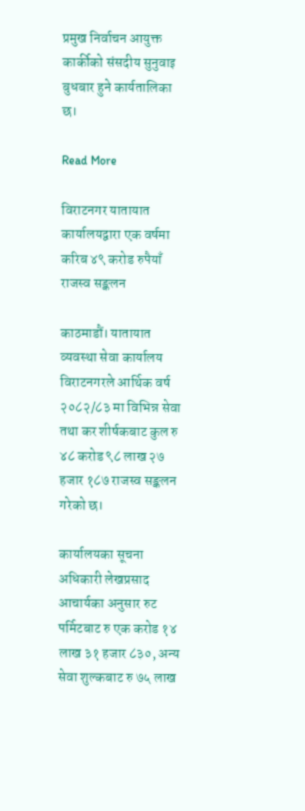प्रमुख निर्वाचन आयुक्त कार्कीको संसदीय सुनुवाइ बुधबार हुने कार्यतालिका छ।

Read More

विराटनगर यातायात कार्यालयद्वारा एक वर्षमा करिब ४९ करोड रुपैयाँ राजस्व सङ्कलन

काठमाडौं। यातायात व्यवस्था सेवा कार्यालय विराटनगरले आर्थिक वर्ष २०८२/८३ मा विभिन्न सेवा तथा कर शीर्षकबाट कुल रु ४८ करोड ९८ लाख २७ हजार १८७ राजस्व सङ्कलन गरेको छ।

कार्यालयका सूचना अधिकारी लेखप्रसाद आचार्यका अनुसार रुट पर्मिटबाट रु एक करोड १४ लाख ३१ हजार ८३०, अन्य सेवा शुल्कबाट रु ७५ लाख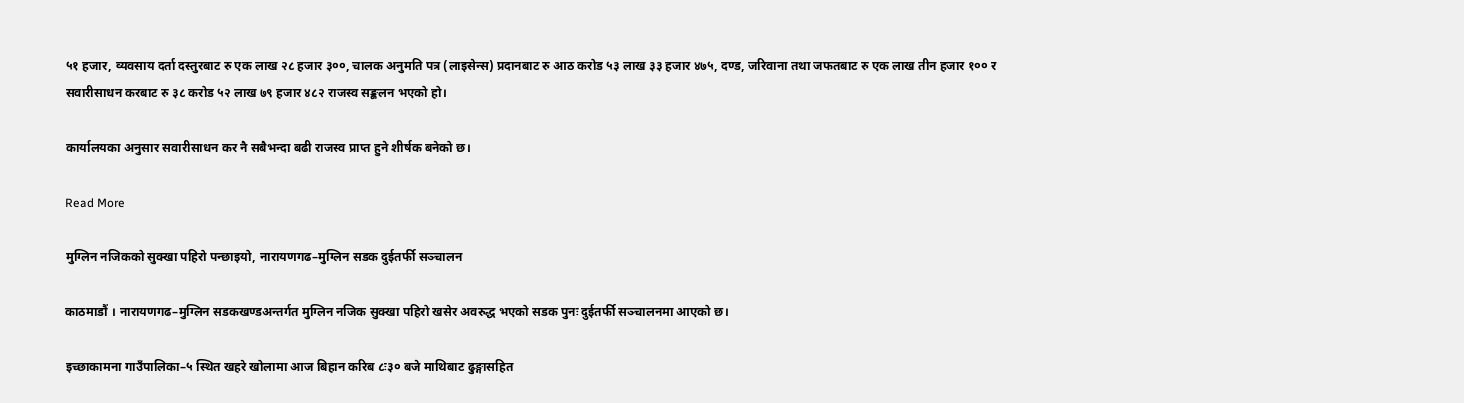५१ हजार, व्यवसाय दर्ता दस्तुरबाट रु एक लाख २८ हजार ३००, चालक अनुमति पत्र (लाइसेन्स) प्रदानबाट रु आठ करोड ५३ लाख ३३ हजार ४७५, दण्ड, जरिवाना तथा जफतबाट रु एक लाख तीन हजार १०० र सवारीसाधन करबाट रु ३८ करोड ५२ लाख ७९ हजार ४८२ राजस्व सङ्कलन भएको हो।

कार्यालयका अनुसार सवारीसाधन कर नै सबैभन्दा बढी राजस्व प्राप्त हुने शीर्षक बनेको छ।

Read More

मुग्लिन नजिकको सुक्खा पहिरो पन्छाइयो, नारायणगढ–मुग्लिन सडक दुईतर्फी सञ्चालन

काठमाडौं । नारायणगढ–मुग्लिन सडकखण्डअन्तर्गत मुग्लिन नजिक सुक्खा पहिरो खसेर अवरुद्ध भएको सडक पुनः दुईतर्फी सञ्चालनमा आएको छ।

इच्छाकामना गाउँपालिका–५ स्थित खहरे खोलामा आज बिहान करिब ८ः३० बजे माथिबाट ढुङ्गासहित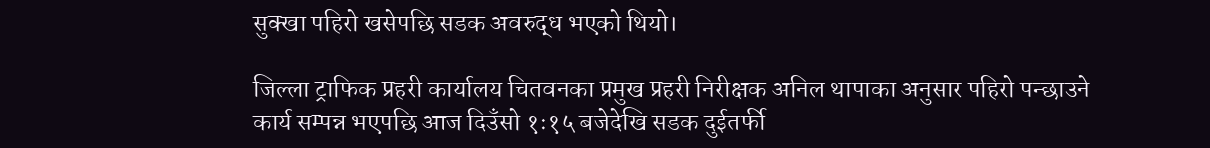सुक्खा पहिरो खसेपछि सडक अवरुद्ध भएको थियो।

जिल्ला ट्राफिक प्रहरी कार्यालय चितवनका प्रमुख प्रहरी निरीक्षक अनिल थापाका अनुसार पहिरो पन्छाउने कार्य सम्पन्न भएपछि आज दिउँसो १ः१५ बजेदेखि सडक दुईतर्फी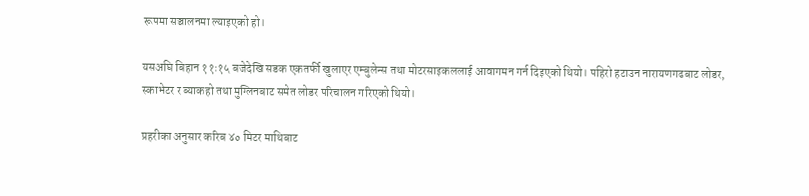रूपमा सञ्चालनमा ल्याइएको हो।

यसअघि बिहान ११ः१५ बजेदेखि सडक एकतर्फी खुलाएर एम्बुलेन्स तथा मोटरसाइकललाई आवागमन गर्न दिइएको थियो। पहिरो हटाउन नारायणगढबाट लोडर, स्काभेटर र ब्याकहो तथा मुग्लिनबाट समेत लोडर परिचालन गरिएको थियो।

प्रहरीका अनुसार करिब ४० मिटर माथिबाट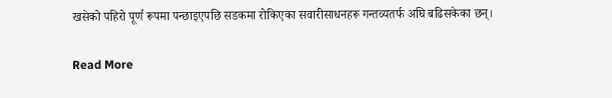खसेको पहिरो पूर्ण रूपमा पन्छाइएपछि सडकमा रोकिएका सवारीसाधनहरू गन्तव्यतर्फ अघि बढिसकेका छन्।

Read More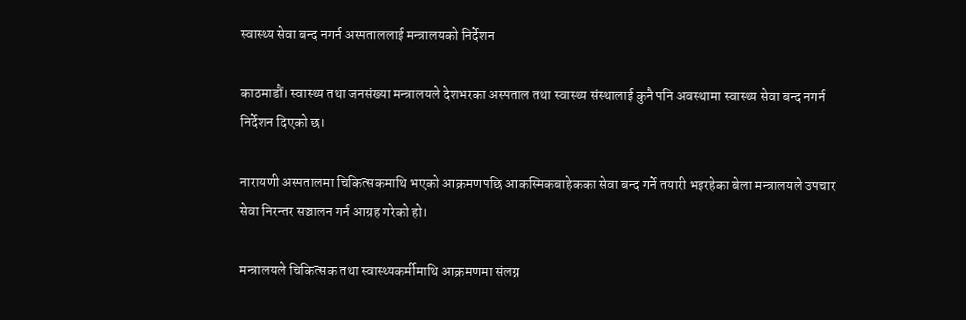स्वास्थ्य सेवा बन्द नगर्न अस्पताललाई मन्त्रालयको निर्देशन

काठमाडौं। स्वास्थ्य तथा जनसंख्या मन्त्रालयले देशभरका अस्पताल तथा स्वास्थ्य संस्थालाई कुनै पनि अवस्थामा स्वास्थ्य सेवा बन्द नगर्न निर्देशन दिएको छ।

नारायणी अस्पतालमा चिकित्सकमाथि भएको आक्रमणपछि आकस्मिकबाहेकका सेवा बन्द गर्ने तयारी भइरहेका बेला मन्त्रालयले उपचार सेवा निरन्तर सञ्चालन गर्न आग्रह गरेको हो।

मन्त्रालयले चिकित्सक तथा स्वास्थ्यकर्मीमाथि आक्रमणमा संलग्न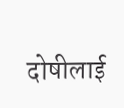दोषीलाई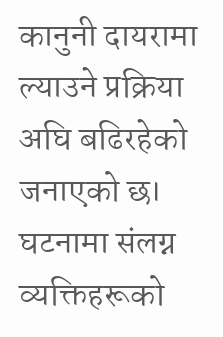कानुनी दायरामा ल्याउने प्रक्रिया अघि बढिरहेको जनाएको छ। घटनामा संलग्न व्यक्तिहरूको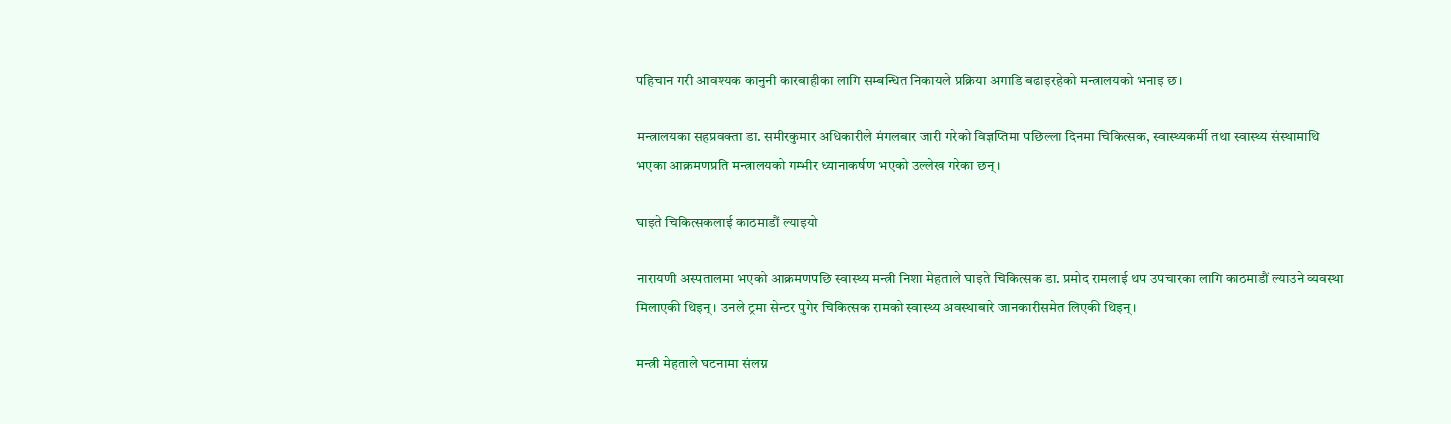पहिचान गरी आवश्यक कानुनी कारबाहीका लागि सम्बन्धित निकायले प्रक्रिया अगाडि बढाइरहेको मन्त्रालयको भनाइ छ।

मन्त्रालयका सहप्रवक्ता डा. समीरकुमार अधिकारीले मंगलबार जारी गरेको विज्ञप्तिमा पछिल्ला दिनमा चिकित्सक, स्वास्थ्यकर्मी तथा स्वास्थ्य संस्थामाथि भएका आक्रमणप्रति मन्त्रालयको गम्भीर ध्यानाकर्षण भएको उल्लेख गरेका छन्।

घाइते चिकित्सकलाई काठमाडौं ल्याइयो

नारायणी अस्पतालमा भएको आक्रमणपछि स्वास्थ्य मन्त्री निशा मेहताले घाइते चिकित्सक डा. प्रमोद रामलाई थप उपचारका लागि काठमाडौं ल्याउने व्यवस्था मिलाएकी थिइन्। उनले ट्रमा सेन्टर पुगेर चिकित्सक रामको स्वास्थ्य अवस्थाबारे जानकारीसमेत लिएकी थिइन्।

मन्त्री मेहताले घटनामा संलग्न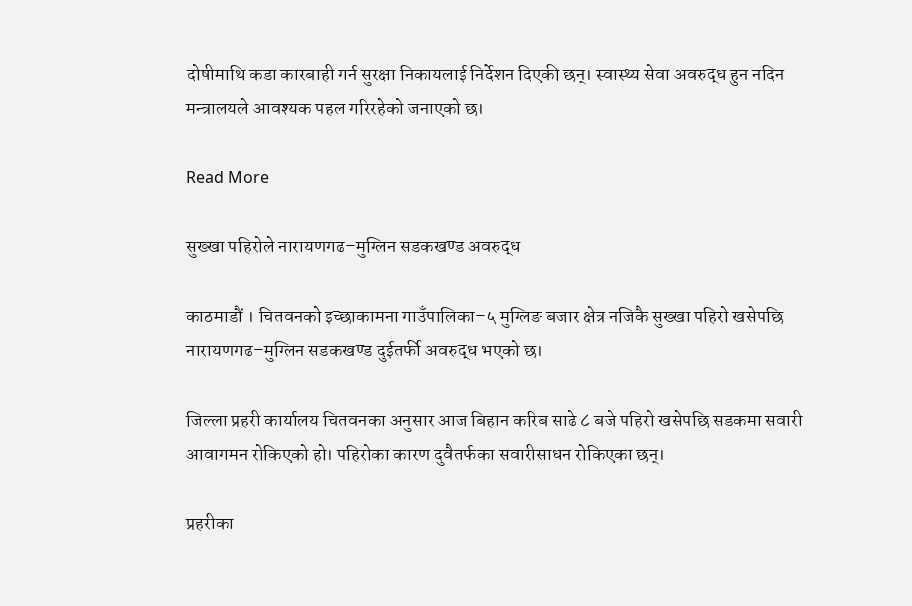दोषीमाथि कडा कारबाही गर्न सुरक्षा निकायलाई निर्देशन दिएकी छन्। स्वास्थ्य सेवा अवरुद्ध हुन नदिन मन्त्रालयले आवश्यक पहल गरिरहेको जनाएको छ।

Read More

सुख्खा पहिरोले नारायणगढ–मुग्लिन सडकखण्ड अवरुद्ध

काठमाडौं । चितवनको इच्छाकामना गाउँपालिका–५ मुग्लिङ बजार क्षेत्र नजिकै सुख्खा पहिरो खसेपछि नारायणगढ–मुग्लिन सडकखण्ड दुईतर्फी अवरुद्ध भएको छ।

जिल्ला प्रहरी कार्यालय चितवनका अनुसार आज बिहान करिब साढे ८ बजे पहिरो खसेपछि सडकमा सवारी आवागमन रोकिएको हो। पहिरोका कारण दुवैतर्फका सवारीसाधन रोकिएका छन्।

प्रहरीका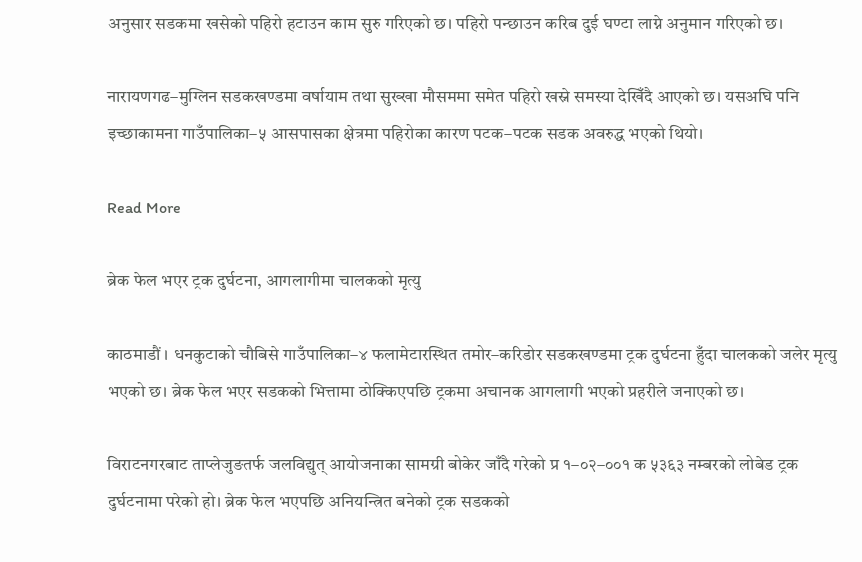अनुसार सडकमा खसेको पहिरो हटाउन काम सुरु गरिएको छ। पहिरो पन्छाउन करिब दुई घण्टा लाग्ने अनुमान गरिएको छ।

नारायणगढ–मुग्लिन सडकखण्डमा वर्षायाम तथा सुख्खा मौसममा समेत पहिरो खस्ने समस्या देखिँदै आएको छ। यसअघि पनि इच्छाकामना गाउँपालिका–५ आसपासका क्षेत्रमा पहिरोका कारण पटक–पटक सडक अवरुद्ध भएको थियो।

Read More

ब्रेक फेल भएर ट्रक दुर्घटना, आगलागीमा चालकको मृत्यु

काठमाडौं । धनकुटाको चौबिसे गाउँपालिका–४ फलामेटारस्थित तमोर–करिडोर सडकखण्डमा ट्रक दुर्घटना हुँदा चालकको जलेर मृत्यु भएको छ। ब्रेक फेल भएर सडकको भित्तामा ठोक्किएपछि ट्रकमा अचानक आगलागी भएको प्रहरीले जनाएको छ।

विराटनगरबाट ताप्लेजुङतर्फ जलविद्युत् आयोजनाका सामग्री बोकेर जाँदै गरेको प्र १–०२–००१ क ५३६३ नम्बरको लोबेड ट्रक दुर्घटनामा परेको हो। ब्रेक फेल भएपछि अनियन्त्रित बनेको ट्रक सडकको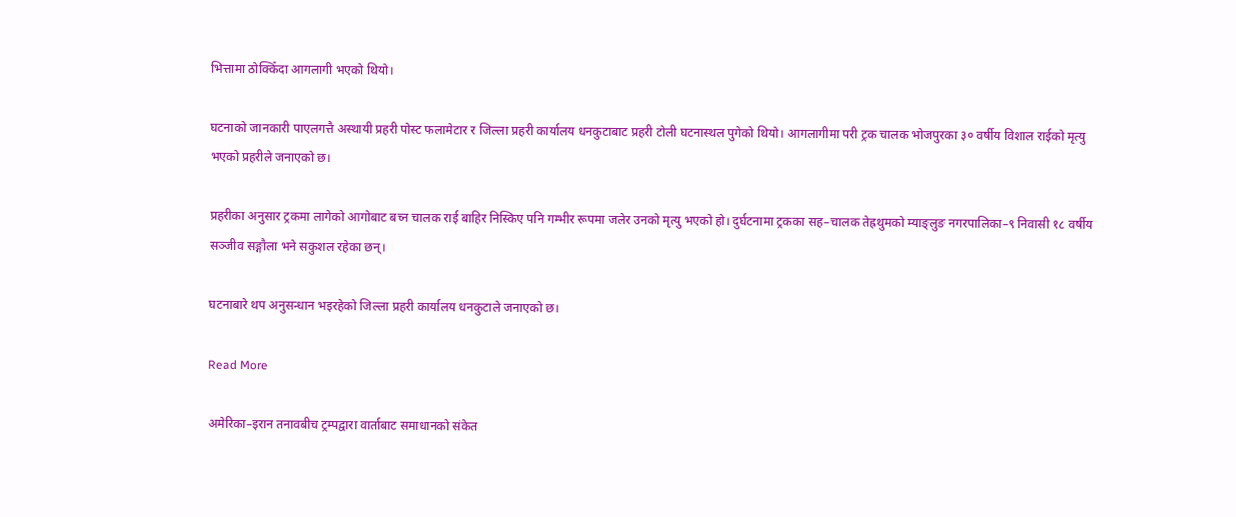भित्तामा ठोक्किँदा आगलागी भएको थियो।

घटनाको जानकारी पाएलगत्तै अस्थायी प्रहरी पोस्ट फलामेटार र जिल्ला प्रहरी कार्यालय धनकुटाबाट प्रहरी टोली घटनास्थल पुगेको थियो। आगलागीमा परी ट्रक चालक भोजपुरका ३० वर्षीय विशाल राईको मृत्यु भएको प्रहरीले जनाएको छ।

प्रहरीका अनुसार ट्रकमा लागेको आगोबाट बच्न चालक राई बाहिर निस्किए पनि गम्भीर रूपमा जलेर उनको मृत्यु भएको हो। दुर्घटनामा ट्रकका सह–चालक तेह्रथुमको म्याङ्लुङ नगरपालिका–९ निवासी १८ वर्षीय सञ्जीव सङ्गौला भने सकुशल रहेका छन्।

घटनाबारे थप अनुसन्धान भइरहेको जिल्ला प्रहरी कार्यालय धनकुटाले जनाएको छ।

Read More

अमेरिका–इरान तनावबीच ट्रम्पद्वारा वार्ताबाट समाधानको संकेत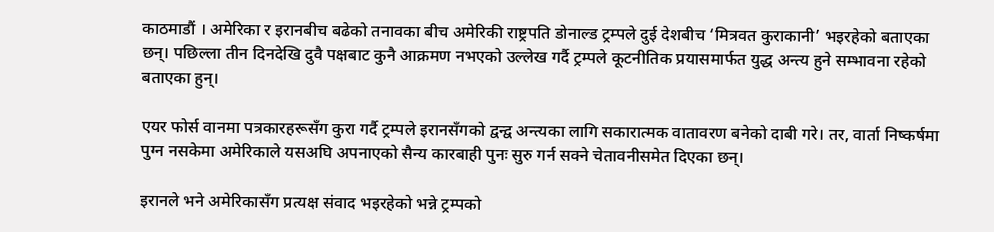काठमाडौं । अमेरिका र इरानबीच बढेको तनावका बीच अमेरिकी राष्ट्रपति डोनाल्ड ट्रम्पले दुई देशबीच ‘मित्रवत कुराकानी’ भइरहेको बताएका छन्। पछिल्ला तीन दिनदेखि दुवै पक्षबाट कुनै आक्रमण नभएको उल्लेख गर्दै ट्रम्पले कूटनीतिक प्रयासमार्फत युद्ध अन्त्य हुने सम्भावना रहेको बताएका हुन्।

एयर फोर्स वानमा पत्रकारहरूसँग कुरा गर्दै ट्रम्पले इरानसँगको द्वन्द्व अन्त्यका लागि सकारात्मक वातावरण बनेको दाबी गरे। तर, वार्ता निष्कर्षमा पुग्न नसकेमा अमेरिकाले यसअघि अपनाएको सैन्य कारबाही पुनः सुरु गर्न सक्ने चेतावनीसमेत दिएका छन्।

इरानले भने अमेरिकासँग प्रत्यक्ष संवाद भइरहेको भन्ने ट्रम्पको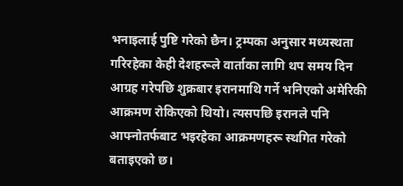भनाइलाई पुष्टि गरेको छैन। ट्रम्पका अनुसार मध्यस्थता गरिरहेका केही देशहरूले वार्ताका लागि थप समय दिन आग्रह गरेपछि शुक्रबार इरानमाथि गर्ने भनिएको अमेरिकी आक्रमण रोकिएको थियो। त्यसपछि इरानले पनि आफ्नोतर्फबाट भइरहेका आक्रमणहरू स्थगित गरेको बताइएको छ।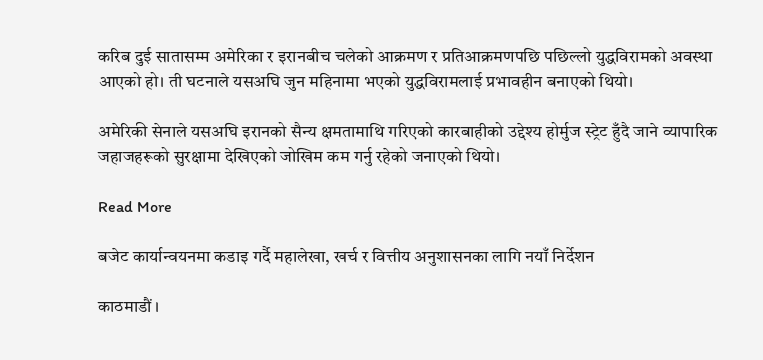करिब दुई सातासम्म अमेरिका र इरानबीच चलेको आक्रमण र प्रतिआक्रमणपछि पछिल्लो युद्धविरामको अवस्था आएको हो। ती घटनाले यसअघि जुन महिनामा भएको युद्धविरामलाई प्रभावहीन बनाएको थियो।

अमेरिकी सेनाले यसअघि इरानको सैन्य क्षमतामाथि गरिएको कारबाहीको उद्देश्य होर्मुज स्ट्रेट हुँदै जाने व्यापारिक जहाजहरूको सुरक्षामा देखिएको जोखिम कम गर्नु रहेको जनाएको थियो।

Read More

बजेट कार्यान्वयनमा कडाइ गर्दै महालेखा, खर्च र वित्तीय अनुशासनका लागि नयाँ निर्देशन

काठमाडौं ।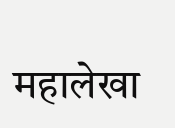महालेखा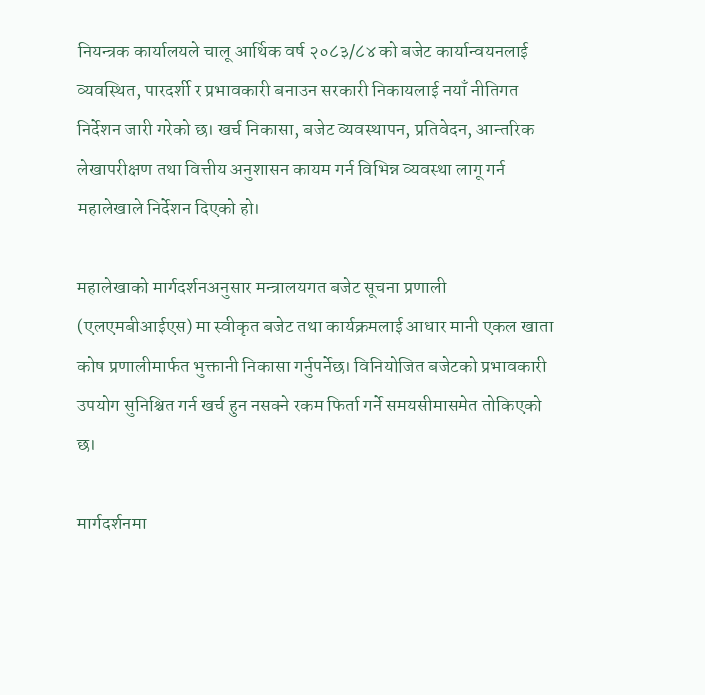नियन्त्रक कार्यालयले चालू आर्थिक वर्ष २०८३/८४ को बजेट कार्यान्वयनलाई व्यवस्थित, पारदर्शी र प्रभावकारी बनाउन सरकारी निकायलाई नयाँ नीतिगत निर्देशन जारी गरेको छ। खर्च निकासा, बजेट व्यवस्थापन, प्रतिवेदन, आन्तरिक लेखापरीक्षण तथा वित्तीय अनुशासन कायम गर्न विभिन्न व्यवस्था लागू गर्न महालेखाले निर्देशन दिएको हो।

महालेखाको मार्गदर्शनअनुसार मन्त्रालयगत बजेट सूचना प्रणाली (एलएमबीआईएस) मा स्वीकृत बजेट तथा कार्यक्रमलाई आधार मानी एकल खाता कोष प्रणालीमार्फत भुक्तानी निकासा गर्नुपर्नेछ। विनियोजित बजेटको प्रभावकारी उपयोग सुनिश्चित गर्न खर्च हुन नसक्ने रकम फिर्ता गर्ने समयसीमासमेत तोकिएको छ।

मार्गदर्शनमा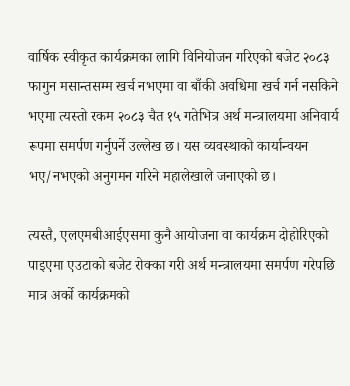वार्षिक स्वीकृत कार्यक्रमका लागि विनियोजन गरिएको बजेट २०८३ फागुन मसान्तसम्म खर्च नभएमा वा बाँकी अवधिमा खर्च गर्न नसकिने भएमा त्यस्तो रकम २०८३ चैत १५ गतेभित्र अर्थ मन्त्रालयमा अनिवार्य रूपमा समर्पण गर्नुपर्ने उल्लेख छ। यस व्यवस्थाको कार्यान्वयन भए/नभएको अनुगमन गरिने महालेखाले जनाएको छ।

त्यस्तै, एलएमबीआईएसमा कुनै आयोजना वा कार्यक्रम दोहोरिएको पाइएमा एउटाको बजेट रोक्का गरी अर्थ मन्त्रालयमा समर्पण गरेपछि मात्र अर्को कार्यक्रमको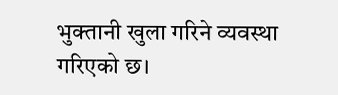भुक्तानी खुला गरिने व्यवस्था गरिएको छ।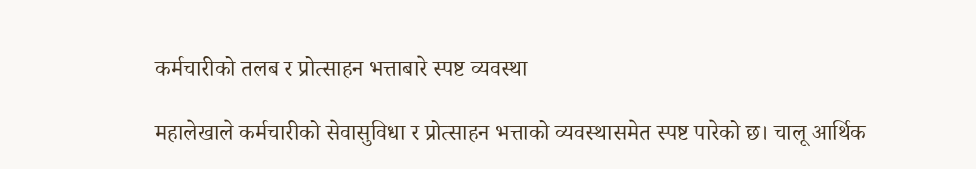कर्मचारीको तलब र प्रोत्साहन भत्ताबारे स्पष्ट व्यवस्था

महालेखाले कर्मचारीको सेवासुविधा र प्रोत्साहन भत्ताको व्यवस्थासमेत स्पष्ट पारेको छ। चालू आर्थिक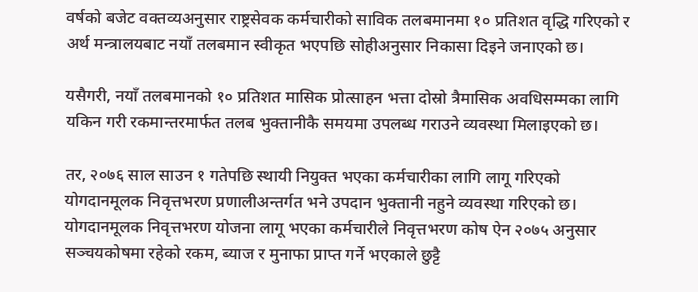वर्षको बजेट वक्तव्यअनुसार राष्ट्रसेवक कर्मचारीको साविक तलबमानमा १० प्रतिशत वृद्धि गरिएको र अर्थ मन्त्रालयबाट नयाँ तलबमान स्वीकृत भएपछि सोहीअनुसार निकासा दिइने जनाएको छ।

यसैगरी, नयाँ तलबमानको १० प्रतिशत मासिक प्रोत्साहन भत्ता दोस्रो त्रैमासिक अवधिसम्मका लागि यकिन गरी रकमान्तरमार्फत तलब भुक्तानीकै समयमा उपलब्ध गराउने व्यवस्था मिलाइएको छ।

तर, २०७६ साल साउन १ गतेपछि स्थायी नियुक्त भएका कर्मचारीका लागि लागू गरिएको योगदानमूलक निवृत्तभरण प्रणालीअन्तर्गत भने उपदान भुक्तानी नहुने व्यवस्था गरिएको छ। योगदानमूलक निवृत्तभरण योजना लागू भएका कर्मचारीले निवृत्तभरण कोष ऐन २०७५ अनुसार सञ्चयकोषमा रहेको रकम, ब्याज र मुनाफा प्राप्त गर्ने भएकाले छुट्टै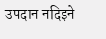उपदान नदिइने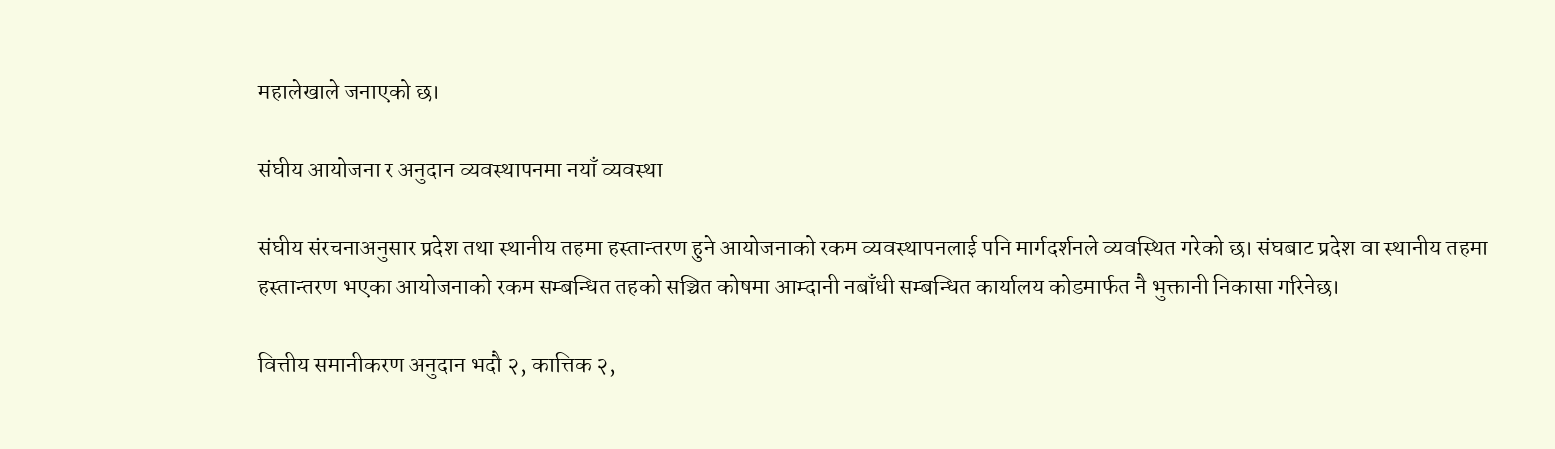महालेखाले जनाएको छ।

संघीय आयोजना र अनुदान व्यवस्थापनमा नयाँ व्यवस्था

संघीय संरचनाअनुसार प्रदेश तथा स्थानीय तहमा हस्तान्तरण हुने आयोजनाको रकम व्यवस्थापनलाई पनि मार्गदर्शनले व्यवस्थित गरेको छ। संघबाट प्रदेश वा स्थानीय तहमा हस्तान्तरण भएका आयोजनाको रकम सम्बन्धित तहको सञ्चित कोषमा आम्दानी नबाँधी सम्बन्धित कार्यालय कोडमार्फत नै भुक्तानी निकासा गरिनेछ।

वित्तीय समानीकरण अनुदान भदौ २, कात्तिक २,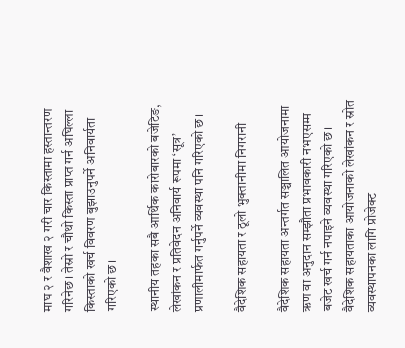माघ २ र वैशाख २ गरी चार किस्तामा हस्तान्तरण गरिनेछ। तेस्रो र चौथो किस्ता प्राप्त गर्न अघिल्ला किस्ताको खर्च विवरण बुझाउनुपर्ने अनिवार्यता गरिएको छ।

स्थानीय तहका सबै आर्थिक कारोबारको बजेटिङ, लेखांकन र प्रतिवेदन अनिवार्य रूपमा ‘सूत्र’ प्रणालीमार्फत गर्नुपर्ने व्यवस्था पनि गरिएको छ।

वैदेशिक सहायता र ठूलो भुक्तानीमा निगरानी

वैदेशिक सहायता अन्तर्गत सञ्चालित आयोजनामा ऋण वा अनुदान सम्झौता प्रभावकारी नभएसम्म बजेट खर्च गर्न नपाइने व्यवस्था गरिएको छ। वैदेशिक सहायताका आयोजनाको लेखांकन र स्रोत व्यवस्थापनका लागि प्रोजेक्ट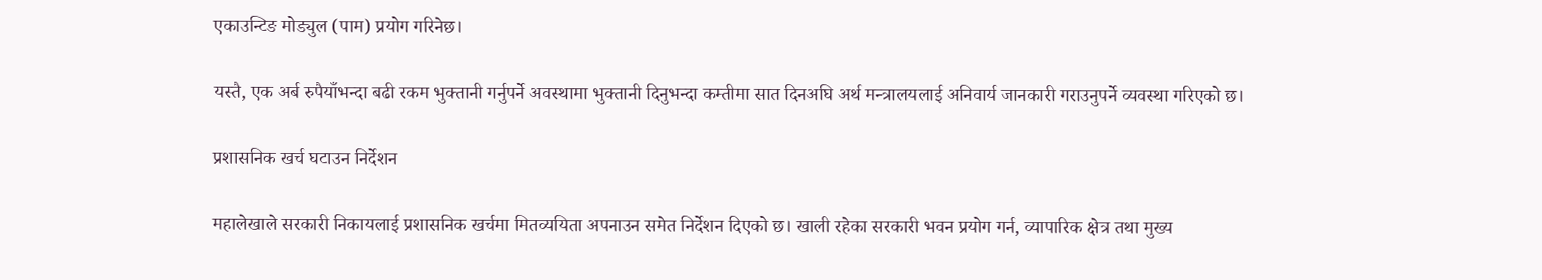एकाउन्टिङ मोड्युल (पाम) प्रयोग गरिनेछ।

यस्तै, एक अर्ब रुपैयाँभन्दा बढी रकम भुक्तानी गर्नुपर्ने अवस्थामा भुक्तानी दिनुभन्दा कम्तीमा सात दिनअघि अर्थ मन्त्रालयलाई अनिवार्य जानकारी गराउनुपर्ने व्यवस्था गरिएको छ।

प्रशासनिक खर्च घटाउन निर्देशन

महालेखाले सरकारी निकायलाई प्रशासनिक खर्चमा मितव्ययिता अपनाउन समेत निर्देशन दिएको छ। खाली रहेका सरकारी भवन प्रयोग गर्न, व्यापारिक क्षेत्र तथा मुख्य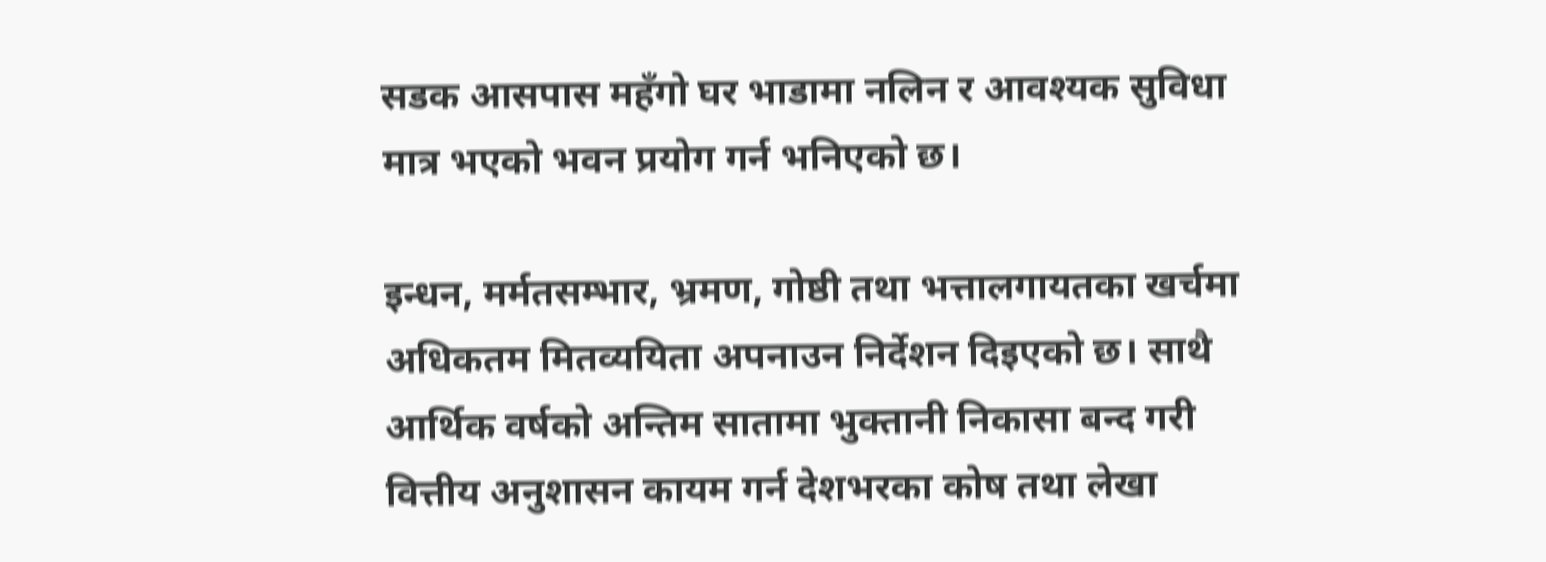सडक आसपास महँगो घर भाडामा नलिन र आवश्यक सुविधा मात्र भएको भवन प्रयोग गर्न भनिएको छ।

इन्धन, मर्मतसम्भार, भ्रमण, गोष्ठी तथा भत्तालगायतका खर्चमा अधिकतम मितव्ययिता अपनाउन निर्देशन दिइएको छ। साथै आर्थिक वर्षको अन्तिम सातामा भुक्तानी निकासा बन्द गरी वित्तीय अनुशासन कायम गर्न देशभरका कोष तथा लेखा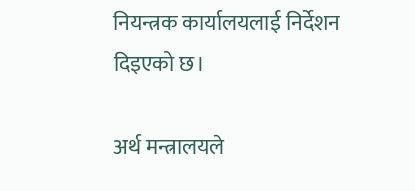नियन्त्रक कार्यालयलाई निर्देशन दिइएको छ।

अर्थ मन्त्रालयले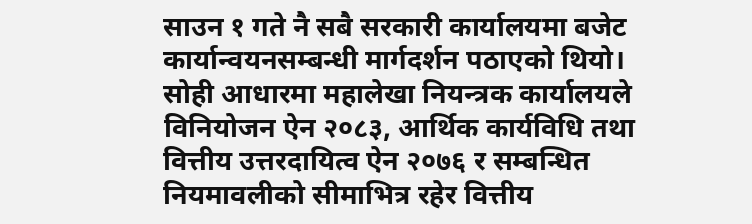साउन १ गते नै सबै सरकारी कार्यालयमा बजेट कार्यान्वयनसम्बन्धी मार्गदर्शन पठाएको थियो। सोही आधारमा महालेखा नियन्त्रक कार्यालयले विनियोजन ऐन २०८३, आर्थिक कार्यविधि तथा वित्तीय उत्तरदायित्व ऐन २०७६ र सम्बन्धित नियमावलीको सीमाभित्र रहेर वित्तीय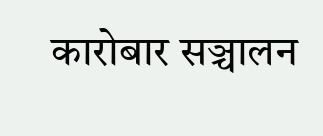कारोबार सञ्चालन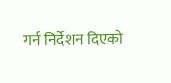गर्न निर्देशन दिएको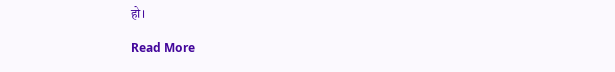हो।

Read More